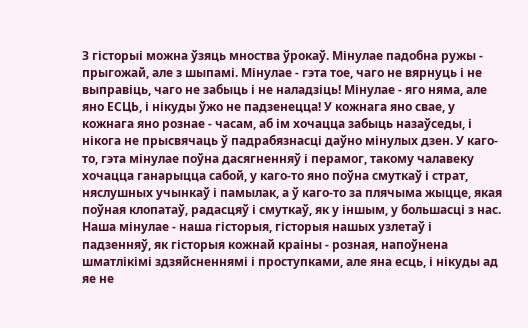З гісторыі можна ўзяць мноства ўрокаў. Мінулае падобна ружы - прыгожай, але з шыпамі. Мінулае - гэта тое, чаго не вярнуць і не выправіць, чаго не забыць і не наладзіць! Мінулае - яго няма, але яно ЕСЦЬ, і нікуды ўжо не падзенецца! У кожнага яно свае, у кожнага яно рознае - часам, аб ім хочацца забыць назаўседы, і нікога не прысвячаць ў падрабязнасці даўно мінулых дзен. У каго-то, гэта мінулае поўна дасягненняў і перамог, такому чалавеку хочацца ганарыцца сабой, у каго-то яно поўна смуткаў і страт, няслушных учынкаў і памылак, а ў каго-то за плячыма жыцце, якая поўная клопатаў, радасцяў і смуткаў, як у іншым, у большасці з нас.
Наша мінулае - наша гісторыя, гісторыя нашых узлетаў і падзенняў, як гісторыя кожнай краіны - розная, напоўнена шматлікімі здзяйсненнямі і проступками, але яна есць, і нікуды ад яе не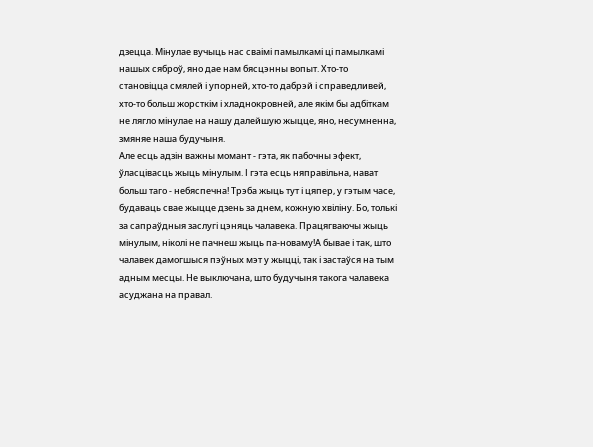дзецца. Мінулае вучыць нас сваімі памылкамі ці памылкамі нашых сяброў, яно дае нам бясцэнны вопыт. Хто-то становіцца смялей і упорней, хто-то дабрэй і справедливей, хто-то больш жорсткім і хладнокровней, але якім бы адбіткам не лягло мінулае на нашу далейшую жыцце, яно, несумненна, змяняе наша будучыня.
Але есць адзін важны момант - гэта, як пабочны эфект, ўласцівасць жыць мінулым. І гэта есць няправільна, нават больш таго - небяспечна! Трэба жыць тут і цяпер, у гэтым часе, будаваць свае жыцце дзень за днем, кожную хвіліну. Бо, толькі за сапраўдныя заслугі цэняць чалавека. Працягваючы жыць мінулым, ніколі не пачнеш жыць па-новаму!А бывае і так, што чалавек дамогшыся пэўных мэт у жыцці, так і застаўся на тым адным месцы. Не выключана, што будучыня такога чалавека асуджана на правал.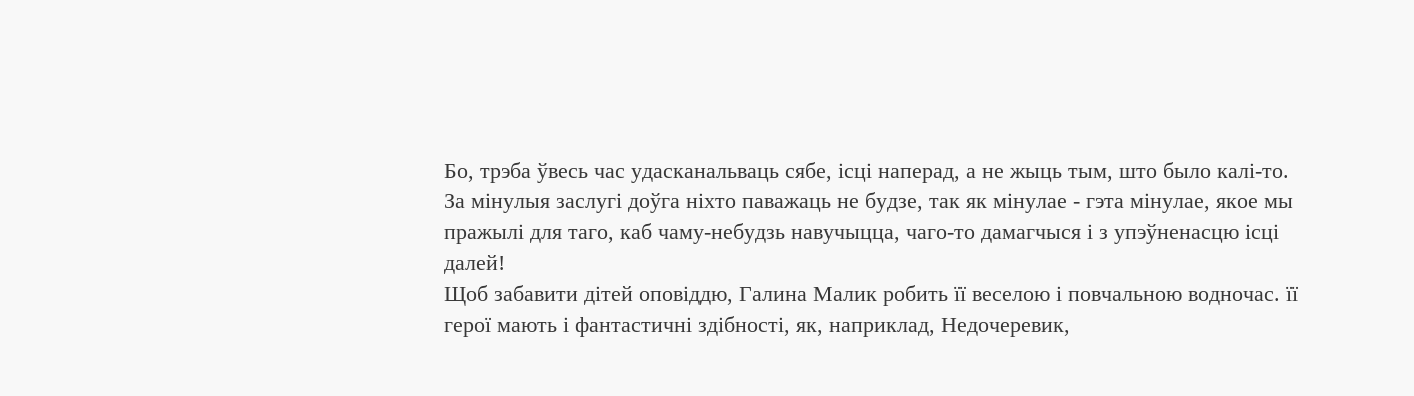Бо, трэба ўвесь час удасканальваць сябе, ісці наперад, а не жыць тым, што было калі-то. За мінулыя заслугі доўга ніхто паважаць не будзе, так як мінулае - гэта мінулае, якое мы пражылі для таго, каб чаму-небудзь навучыцца, чаго-то дамагчыся і з упэўненасцю ісці далей!
Щоб забавити дітей оповіддю, Галина Малик робить її веселою і повчальною водночас. її герої мають і фантастичні здібності, як, наприклад, Недочеревик,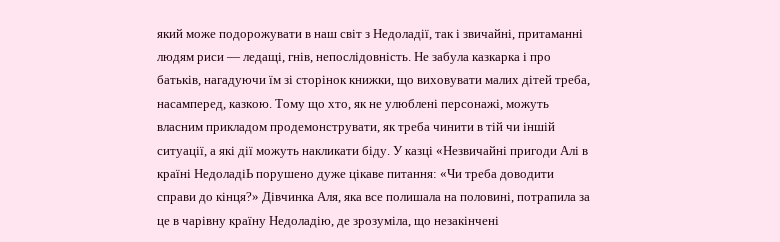який може подорожувати в наш світ з Недоладії, так і звичайні, притаманні людям риси — ледащі, гнів, непослідовність. Не забула казкарка і про батьків, нагадуючи їм зі сторінок книжки, що виховувати малих дітей треба, насамперед, казкою. Тому що хто, як не улюблені персонажі, можуть власним прикладом продемонструвати, як треба чинити в тій чи іншій ситуації, а які дії можуть накликати біду. У казці «Незвичайні пригоди Алі в країні НедоладіЬ порушено дуже цікаве питання: «Чи треба доводити справи до кінця?» Дівчинка Аля, яка все полишала на половині, потрапила за це в чарівну країну Недоладію, де зрозуміла, що незакінчені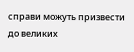справи можуть призвести до великих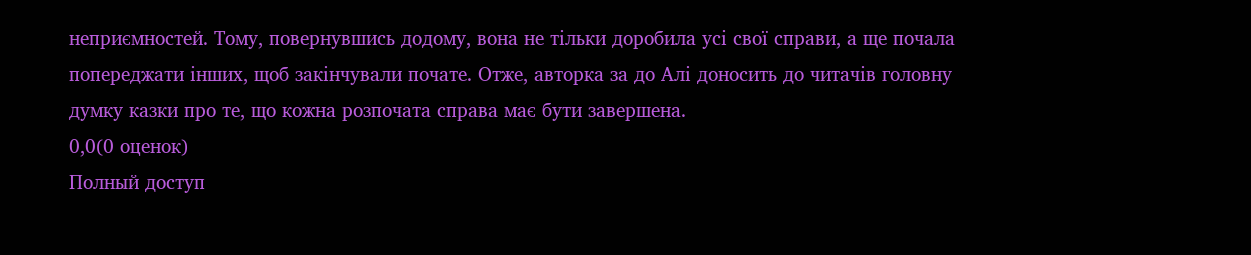неприємностей. Тому, повернувшись додому, вона не тільки доробила усі свої справи, а ще почала попереджати інших, щоб закінчували почате. Отже, авторка за до Алі доносить до читачів головну думку казки про те, що кожна розпочата справа має бути завершена.
0,0(0 оценок)
Полный доступ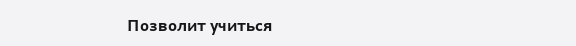Позволит учиться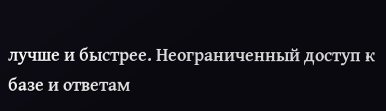лучше и быстрее. Неограниченный доступ к базе и ответам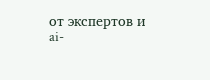от экспертов и ai-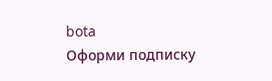bota
Оформи подписку